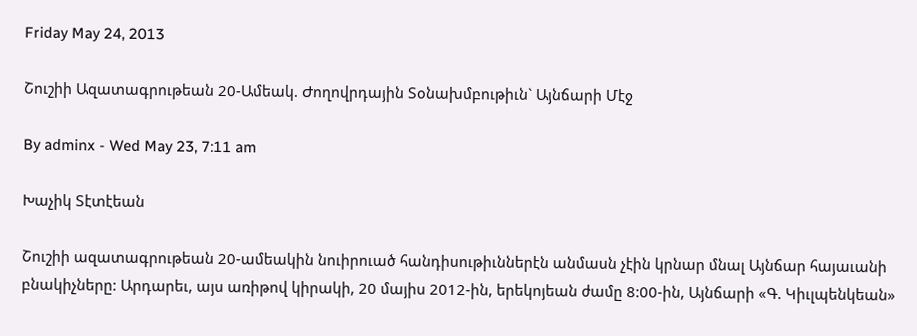Friday May 24, 2013

Շուշիի Ազատագրութեան 20-Ամեակ. Ժողովրդային Տօնախմբութիւն` Այնճարի Մէջ

By adminx - Wed May 23, 7:11 am

Խաչիկ Տէտէեան

Շուշիի ազատագրութեան 20-ամեակին նուիրուած հանդիսութիւններէն անմասն չէին կրնար մնալ Այնճար հայաւանի բնակիչները: Արդարեւ, այս առիթով կիրակի, 20 մայիս 2012-ին, երեկոյեան ժամը 8:00-ին, Այնճարի «Գ. Կիւլպենկեան»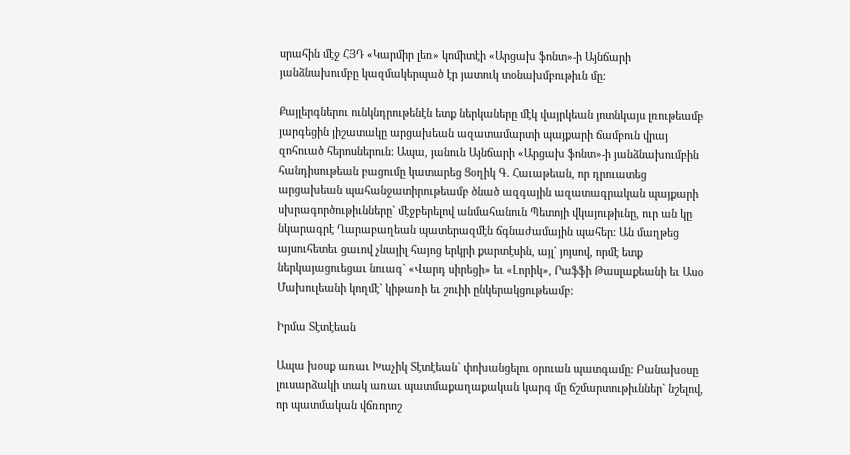սրահին մէջ ՀՅԴ «Կարմիր լեռ» կոմիտէի «Արցախ ֆոնտ»-ի Այնճարի յանձնախումբը կազմակերպած էր յատուկ տօնախմբութիւն մը:

Քայլերգներու ունկնդրութենէն ետք ներկաները մէկ վայրկեան յոտնկայս լռութեամբ յարգեցին յիշատակը արցախեան ազատամարտի պայքարի ճամբուն վրայ զոհուած հերոսներուն: Ապա, յանուն Այնճարի «Արցախ ֆոնտ»-ի յանձնախումբին հանդիսութեան բացումը կատարեց Ցօղիկ Գ. Հաւաթեան, որ դրուատեց արցախեան պահանջատիրութեամբ ծնած ազգային ազատագրական պայքարի սխրագործութիւնները` մէջբերելով անմահանուն Պետոյի վկայութիւնը, ուր ան կը նկարագրէ Ղարաբաղեան պատերազմէն ճգնաժամային պահեր: Ան մաղթեց այսուհետեւ ցաւով չնայիլ հայոց երկրի քարտէսին, այլ` յոյսով, որմէ ետք ներկայացուեցաւ նուագ` «Վարդ սիրեցի» եւ «Լորիկ», Րաֆֆի Թասլաքեանի եւ Ասօ Մախուլեանի կողմէ` կիթառի եւ շուիի ընկերակցութեամբ:

Իրմա Տէտէեան

Ապա խօսք առաւ Խաչիկ Տէտէեան` փոխանցելու օրուան պատգամը: Բանախօսը լուսարձակի տակ առաւ պատմաքաղաքական կարգ մը ճշմարտութիւններ` նշելով, որ պատմական վճռորոշ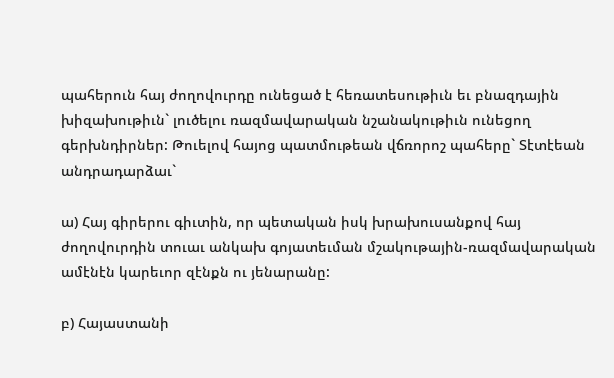պահերուն հայ ժողովուրդը ունեցած է հեռատեսութիւն եւ բնազդային խիզախութիւն` լուծելու ռազմավարական նշանակութիւն ունեցող գերխնդիրներ: Թուելով հայոց պատմութեան վճռորոշ պահերը` Տէտէեան անդրադարձաւ`

ա) Հայ գիրերու գիւտին, որ պետական իսկ խրախուսանքով հայ ժողովուրդին տուաւ անկախ գոյատեւման մշակութային-ռազմավարական ամէնէն կարեւոր զէնքն ու յենարանը:

բ) Հայաստանի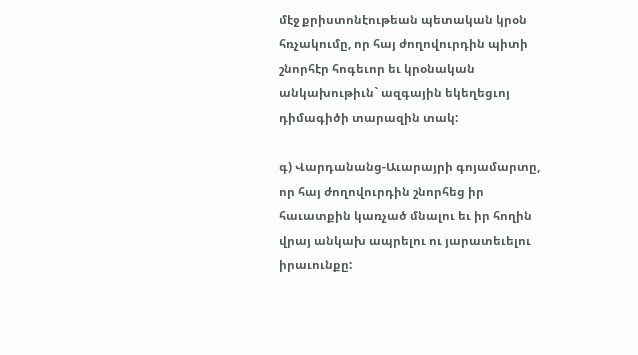մէջ քրիստոնէութեան պետական կրօն հռչակումը, որ հայ ժողովուրդին պիտի շնորհէր հոգեւոր եւ կրօնական անկախութիւն` ազգային եկեղեցւոյ դիմագիծի տարազին տակ:

գ) Վարդանանց-Աւարայրի գոյամարտը, որ հայ ժողովուրդին շնորհեց իր հաւատքին կառչած մնալու եւ իր հողին վրայ անկախ ապրելու ու յարատեւելու իրաւունքը: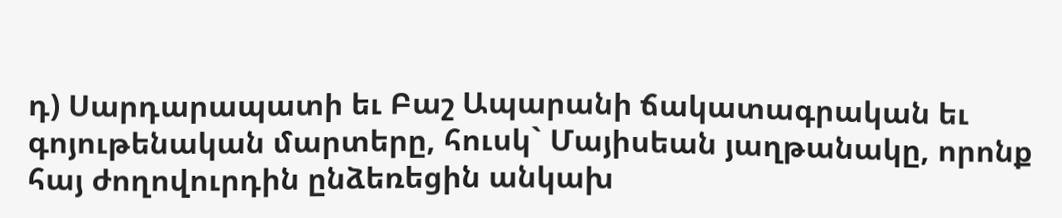դ) Սարդարապատի եւ Բաշ Ապարանի ճակատագրական եւ գոյութենական մարտերը, հուսկ` Մայիսեան յաղթանակը, որոնք հայ ժողովուրդին ընձեռեցին անկախ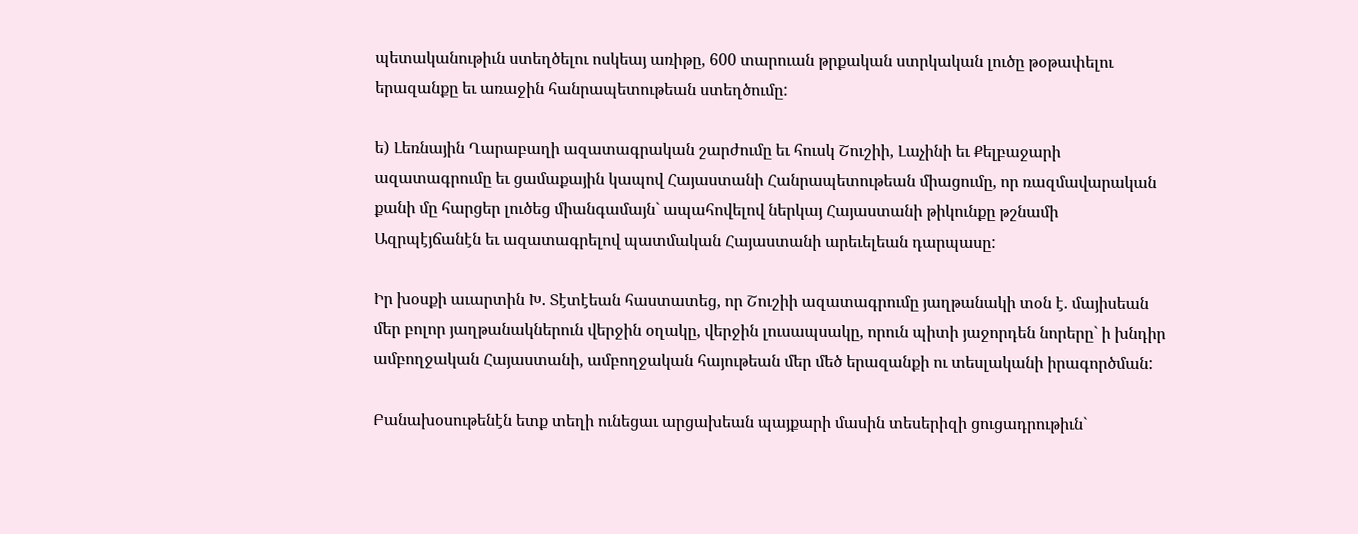պետականութիւն ստեղծելու ոսկեայ առիթը, 600 տարուան թրքական ստրկական լուծը թօթափելու երազանքը եւ առաջին հանրապետութեան ստեղծումը:

ե) Լեռնային Ղարաբաղի ազատագրական շարժումը եւ հուսկ Շուշիի, Լաչինի եւ Քելբաջարի ազատագրումը եւ ցամաքային կապով Հայաստանի Հանրապետութեան միացումը, որ ռազմավարական քանի մը հարցեր լուծեց միանգամայն` ապահովելով ներկայ Հայաստանի թիկունքը թշնամի Ազրպէյճանէն եւ ազատագրելով պատմական Հայաստանի արեւելեան դարպասը:

Իր խօսքի աւարտին Խ. Տէտէեան հաստատեց, որ Շուշիի ազատագրումը յաղթանակի տօն է. մայիսեան մեր բոլոր յաղթանակներուն վերջին օղակը, վերջին լուսապսակը, որուն պիտի յաջորդեն նորերը` ի խնդիր ամբողջական Հայաստանի, ամբողջական հայութեան մեր մեծ երազանքի ու տեսլականի իրագործման:

Բանախօսութենէն ետք տեղի ունեցաւ արցախեան պայքարի մասին տեսերիզի ցուցադրութիւն`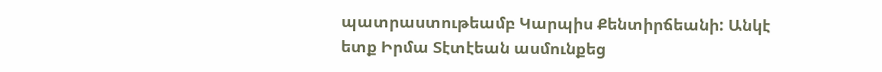պատրաստութեամբ Կարպիս Քենտիրճեանի: Անկէ ետք Իրմա Տէտէեան ասմունքեց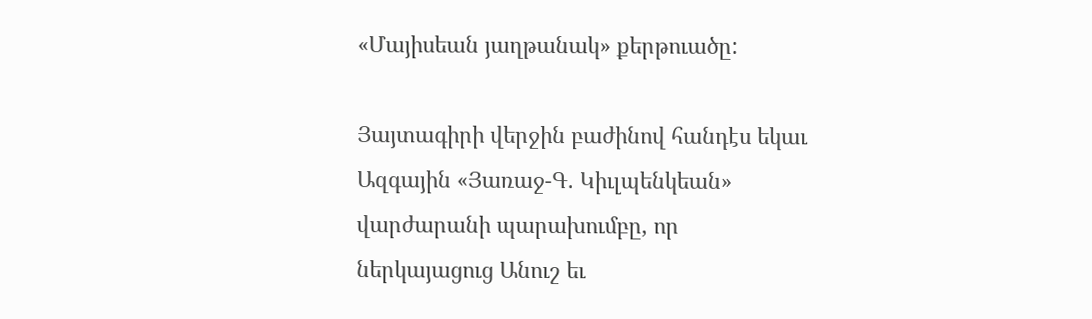«Մայիսեան յաղթանակ» քերթուածը:

Յայտագիրի վերջին բաժինով հանդէս եկաւ Ազգային «Յառաջ-Գ. Կիւլպենկեան» վարժարանի պարախումբը, որ ներկայացուց Անուշ եւ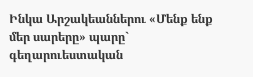Ինկա Արշակեաններու «Մենք ենք մեր սարերը» պարը` գեղարուեստական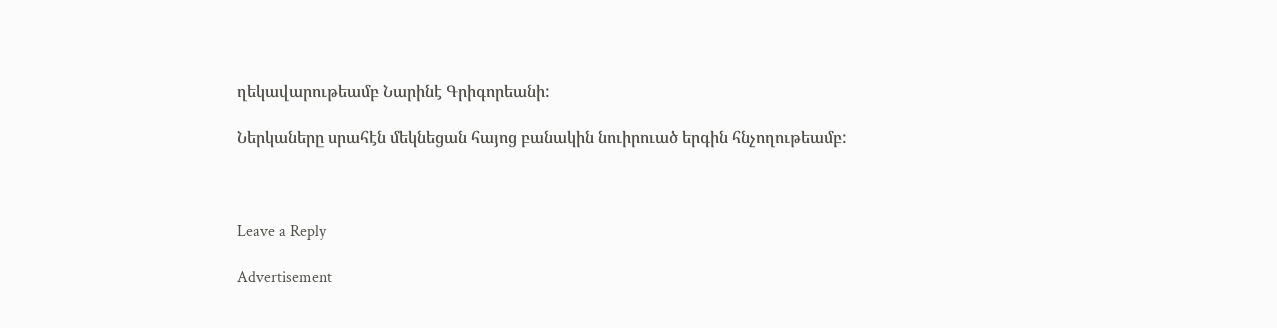ղեկավարութեամբ Նարինէ Գրիգորեանի:

Ներկաները սրահէն մեկնեցան հայոց բանակին նուիրուած երգին հնչողութեամբ:



Leave a Reply

Advertisement